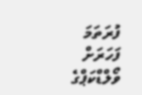ފުރަތަމަ ފަހަރަށް ވޯލްޑްކަޕްގެ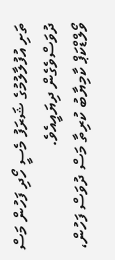ތަށި އުފުލާލުމުގެ ޝަރަފު މެސީ ހޯދި ފަހުން މަސް ދުވަސްވެގެން ދިޔައީއެވެ.
ވޯލްޑްކަޕް ކާމިޔާބު ކުރިތާ މަސް ދުވަސް ފަހުން،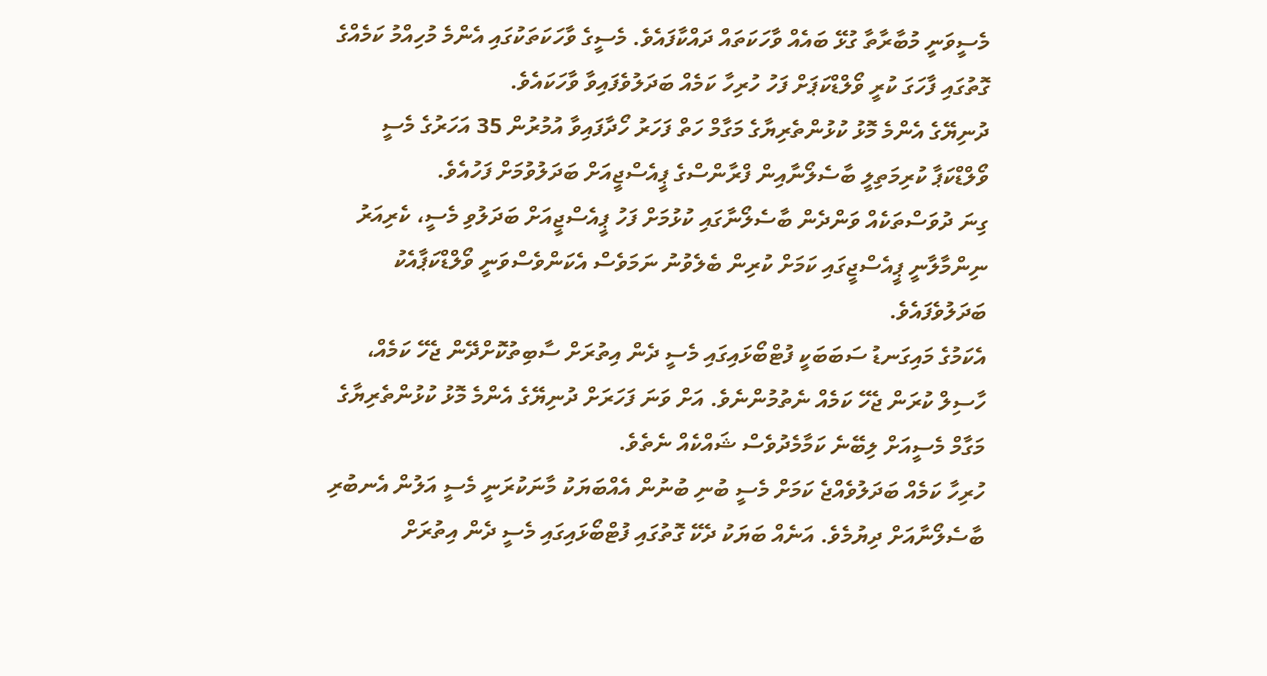މެސީވަނީ މުބާރާތާ ގުޅޭ ބައެއް ވާހަކަތައް ދައްކާފައެވެ. މެސީގެ ވާހަކަތަކުގައި އެންމެ މުހިއްމު ކަމެއްގެ ގޮތުގައި ފާހަގަ ކުރީ ވޯލްޑްކަޕަށް ފަހު ހުރިހާ ކަމެއް ބަދަލުވެފައިވާ ވާހަކައެވެ.
ދުނިޔޭގެ އެންމެ މޮޅު ކުޅުންތެރިޔާގެ މަގާމް ހަތް ފަހަރު ހޯދާފައިވާ އުމުރުން 35 އަހަރުގެ މެސީ ވޯލްޑްކަޕާ ކުރިމަތިލީ ބާސެލޯނާއިން ފްރާންސްގެ ޕީއެސްޖީއަށް ބަދަލުވުމަށް ފަހުއެވެ.
ގިނަ ދުވަސްތަކެއް ވަންދެން ބާސެލޯނާގައި ކުޅުމަށް ފަހު ޕީއެސްޖީއަށް ބަދަލުވި މެސީ، ކެރިއަރު ނިންމާލާނީ ޕީއެސްޖީގައި ކަމަށް ކުރިން ބެލެވުނު ނަމަވެސް އެކަންވެސްވަނީ ވޯލްޑްކަޕާއެކު ބަދަލުވެފައެވެ.
އެކަމުގެ މައިގަނޑު ސަބަބަކީ ފުޓްބޯޅައިގައި މެސީ ދެން އިތުރަށް ސާބިތުކޮށްދޭން ޖެހޭ ކަމެއް، ހާސިލް ކުރަން ޖެހޭ ކަމެއް ނެތުމުންނެވެ. އަށް ވަނަ ފަހަރަށް ދުނިޔޭގެ އެންމެ މޮޅު ކުޅުންތެރިޔާގެ މަގާމް މެސީއަށް ލިބޭނެ ކަމާމެދުވެސް ޝައްކެއް ނެތެވެ.
ހުރިހާ ކަމެއް ބަދަލުވެއްޖެ ކަމަށް މެސީ ބުނި ބުނުން އެއްބަޔަކު މާނަކުރަނީ މެސީ އަލުން އެނބުރި ބާސެލޯނާއަށް ދިޔުމެވެ. އަނެއް ބަޔަކު ދެކޭ ގޮތުގައި ފުޓްބޯޅައިގައި މެސީ ދެން އިތުރަށް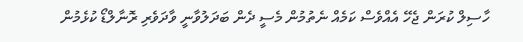ހާސިލް ކުރަން ޖެހޭ އެއްވެސް ކަމެއް ނެތުމުން މެސީ ދެން ބަދަލުވާނީ ވާދަވެރި ރޮނާލްޑޯ ކުޅެމުން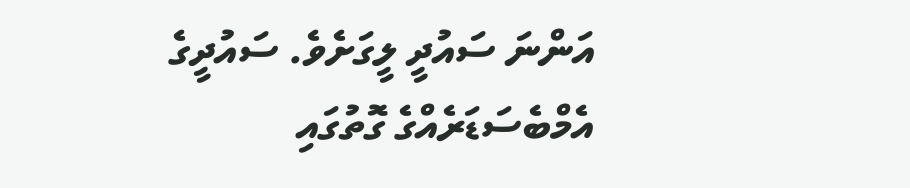އަންނަ ސައުދީ ލީގަށެވެ. ސައުދީގެ އެމްބެސަޑަރެއްގެ ގޮތުގައި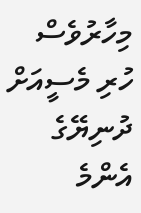މިހާރުވެސް ހުރި މެސީއަށް ދުނިޔޭގެ އެންމެ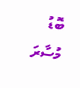ބޮޑު މުސާރަ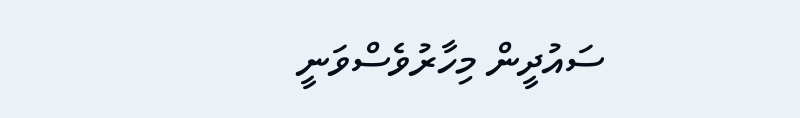ސައުދީން މިހާރުވެސްވަނީ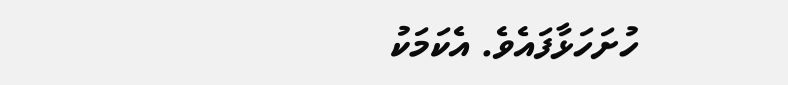ހުށަހަޅާފައެވެ. އެކަމަކު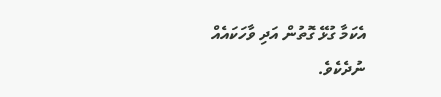އެކަމާ ގުޅޭ ގޮތުން އަދި ވާހަކައެއް ނުދެކެވެ.